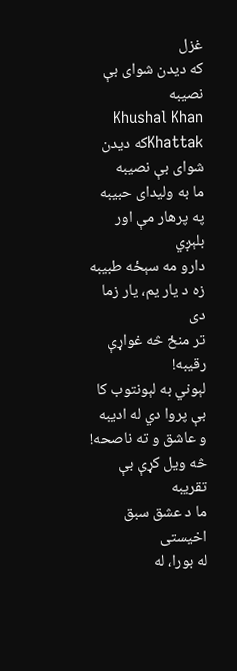غزل
که ديدن شوای بې نصيبه
Khushal Khan Khattakکه ديدن شوای بې نصيبه
ما به وليدای حبيبه
په پرهار مې اور بلېږي
دارو مه سېځه طبيبه
زه د يار يم، يار زما دی
تر منځ څه غواړې رقيبه!
لېوني به لېونتوب کا
بې پروا دي له اديبه
و عاشق و ته ناصحه!
څه ويل کړې بې تقريبه
ما د عشق سبق اخيستی
له بورا، له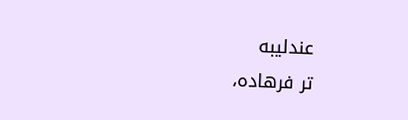عندليبه
تر فرهاده،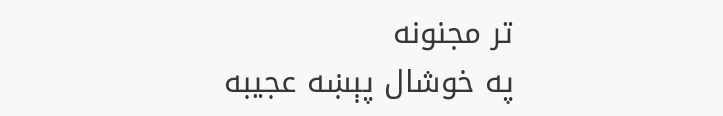تر مجنونه
په خوشال پېښه عجيبه